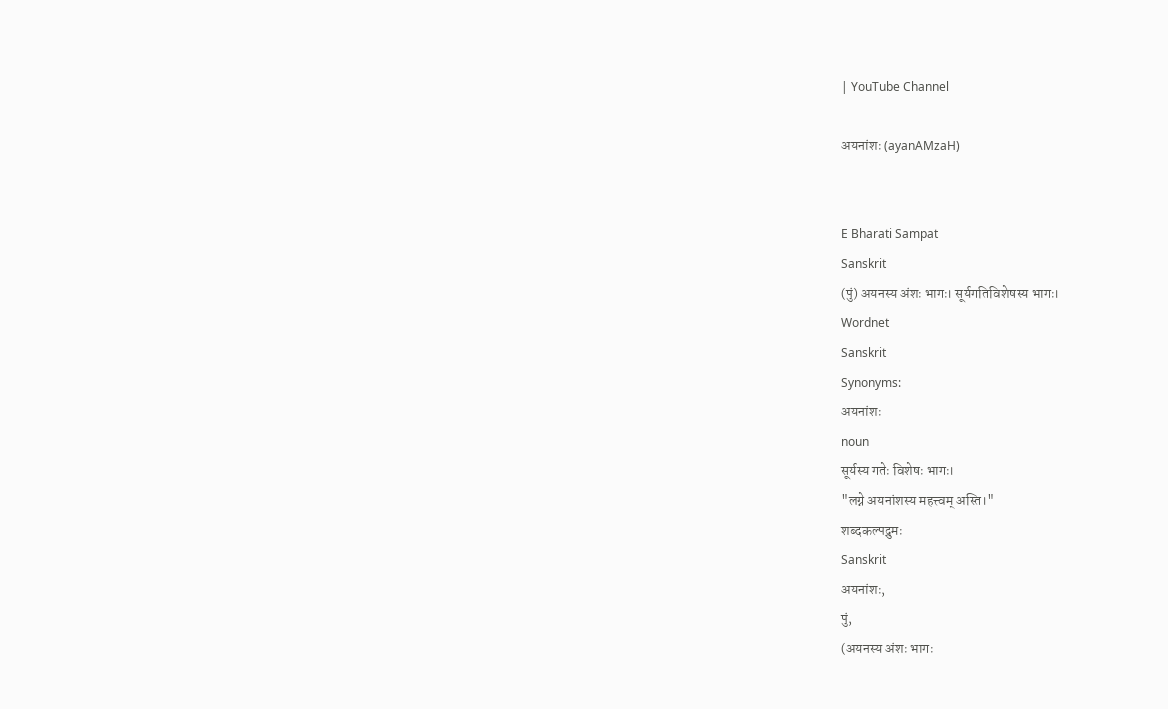| YouTube Channel

अयनांशः (ayanAMzaH)


E Bharati Sampat
Sanskrit
(पुं) अयनस्य अंशः भागः। सूर्यगतिविशेषस्य भागः।
Wordnet
Sanskrit
Synonyms:
अयनांशः
noun
सूर्यस्य गतेः विशेषः भागः।
"लग्ने अयनांशस्य महत्त्वम् अस्ति।"
शब्दकल्पद्रुमः
Sanskrit
अयनांशः,
पुं,
(अयनस्य अंशः भागः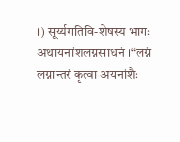।) सूर्य्यगतिवि-शेषस्य भागः अथायनांशलग्नसाधनं ।“लग्नं लग्नान्तरं कृत्वा अयनांशैः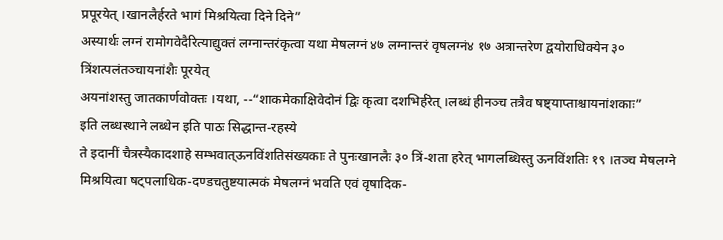प्रपूरयेत् ।खानलैर्हरते भागं मिश्रयित्वा दिने दिने”
अस्यार्थः लग्नं रामोगवेदैरित्याद्युक्तं लग्नान्तरंकृत्वा यथा मेषलग्नं ४७ लग्नान्तरं वृषलग्नं४ १७ अत्रान्तरेण द्वयोराधिक्येन ३० त्रिंशत्पलंतञ्चायनांशैः पूरयेत्
अयनांशस्तु जातकार्णवोक्तः ।यथा, --“शाकमेकाक्षिवेदोनं द्विः कृत्वा दशभिर्हरेत् ।लब्धं हीनञ्च तत्रैव षष्ट्याप्ताश्चायनांशकाः”
इति लब्धस्थाने लब्धेन इति पाठः सिद्धान्त-रहस्ये
ते इदानीं चैत्रस्यैकादशाहे सम्भवात्ऊनविंशतिसंख्यकाः ते पुनःखानलैः ३० त्रिं-शता हरेत् भागलब्धिस्तु ऊनविंशतिः १९ ।तञ्च मेषलग्ने मिश्रयित्वा षट्पलाधिक-दण्डचतुष्टयात्मकं मेषलग्नं भवति एवं वृषादिक-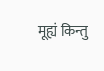मूह्यं किन्तु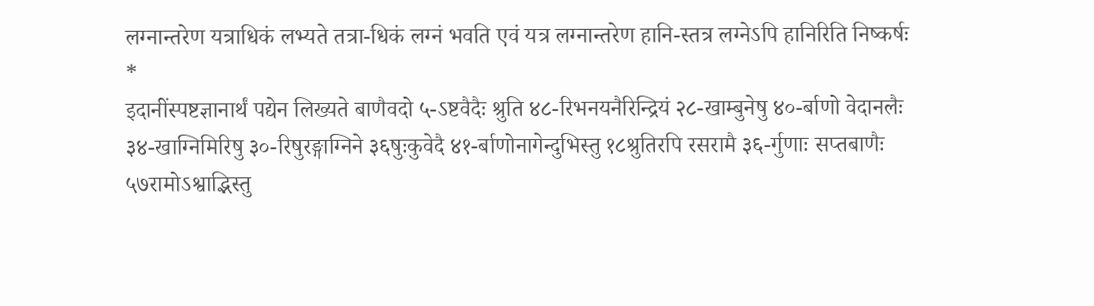लग्नान्तरेण यत्राधिकं लभ्यते तत्रा-धिकं लग्नं भवति एवं यत्र लग्नान्तरेण हानि-स्तत्र लग्नेऽपि हानिरिति निष्कर्षः
*
इदानींस्पष्टज्ञानार्थं पद्येन लिख्यते बाणैवदो ५-ऽष्टवैदैः श्रुति ४८-रिभनयनैरिन्द्रियं २८-खाम्बुनेषु ४०-र्बाणो वेदानलैः ३४-खाग्निमिरिषु ३०-रिषुरङ्गाग्निने ३६षुःकुवेदै ४१-र्बाणोनागेन्दुभिस्तु १८श्रुतिरपि रसरामै ३६-र्गुणाः सप्तबाणैः ५७रामोऽश्वाद्भिस्तु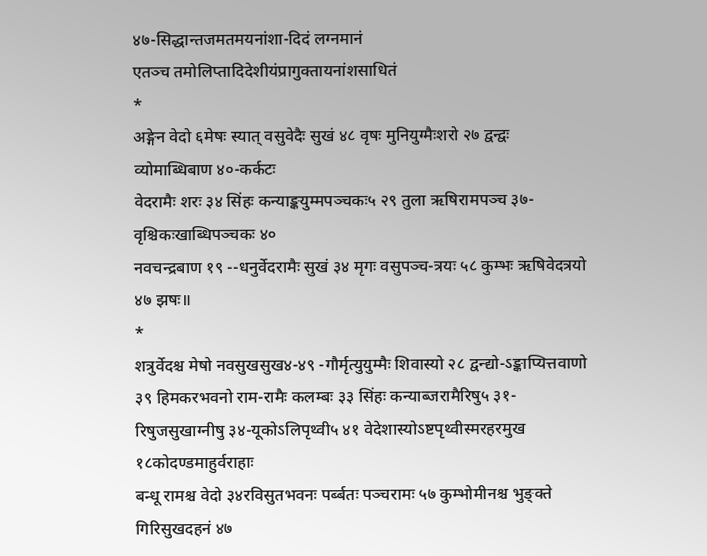४७-सिद्धान्तजमतमयनांशा-दिदं लग्नमानं
एतञ्च तमोलिप्तादिदेशीयंप्रागुक्तायनांशसाधितं
*
अङ्गेन वेदो ६मेषः स्यात् वसुवेदैः सुखं ४८ वृषः मुनियुग्मैःशरो २७ द्वन्द्वः व्योमाब्धिबाण ४०-कर्कटः
वेदरामैः शरः ३४ सिंहः कन्याङ्कयुम्मपञ्चकः५ २९ तुला ऋषिरामपञ्च ३७-वृश्चिकःखाब्धिपञ्चकः ४०
नवचन्द्रबाण १९ --धनुर्वेदरामैः सुखं ३४ मृगः वसुपञ्च-त्रयः ५८ कुम्भः ऋषिवेदत्रयो ४७ झषः॥
*
शत्रुर्वेदश्च मेषो नवसुखसुख४-४९ -गौर्मृत्युयुम्मैः शिवास्यो २८ द्वन्द्यो-ऽङ्काप्यित्तवाणो ३९ हिमकरभवनो राम-रामैः कलम्बः ३३ सिंहः कन्याब्जरामैरिषु५ ३१-रिषुजसुखाग्नीषु ३४-यूकोऽलिपृथ्वी५ ४१ वेदेशास्योऽष्टपृथ्वीस्मरहरमुख १८कोदण्डमाहुर्वराहाः
बन्धू रामश्च वेदो ३४रविसुतभवनः पर्ब्बतः पञ्चरामः ५७ कुम्भोमीनश्च भुङ्क्ते गिरिसुखदहनं ४७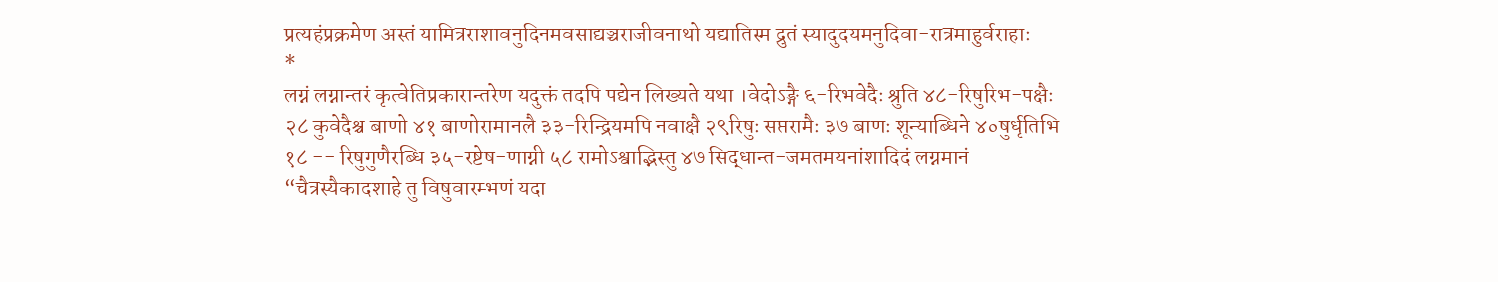प्रत्यहंप्रक्रमेण अस्तं यामित्रराशावनुदिनमवसाद्यञ्चराजीवनाथो यद्यातिस्म द्रुतं स्यादुदयमनुदिवा-रात्रमाहुर्वराहाः
*
लग्नं लग्नान्तरं कृत्वेतिप्रकारान्तरेण यदुक्तं तदपि पद्येन लिख्यते यथा ।वेदोऽङ्गै ६-रिभवेदैः श्रुति ४८-रिषुरिभ-पक्षैः २८ कुवेदैश्च बाणो ४१ बाणोरामानलै ३३-रिन्द्रियमपि नवाक्षै २९रिषुः सप्तरामैः ३७ बाणः शून्याब्धिने ४०षुर्धृतिभि १८ -- रिषुगुणैरब्धि ३५-रष्टेष-णाग्नी ५८ रामोऽश्वाद्भिस्तु ४७ सिद्धान्त-जमतमयनांशादिदं लग्नमानं
“चैत्रस्यैकादशाहे तु विषुवारम्भणं यदा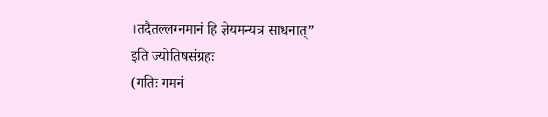।तदैतल्लग्नमानं हि ज्ञेयमन्यत्र साधनात्”
इति ज्योतिषसंग्रहः
(गतिः गमनं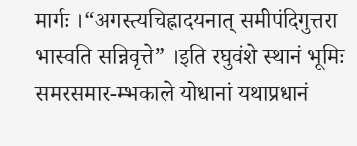मार्गः ।“अगस्त्यचिह्नादयनात् समीपंदिगुत्तरा भास्वति सन्निवृत्ते” ।इति रघुवंशे स्थानं भूमिः समरसमार-म्भकाले योधानां यथाप्रधानं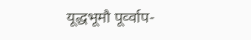यूद्धभूमौ पूर्व्वाप-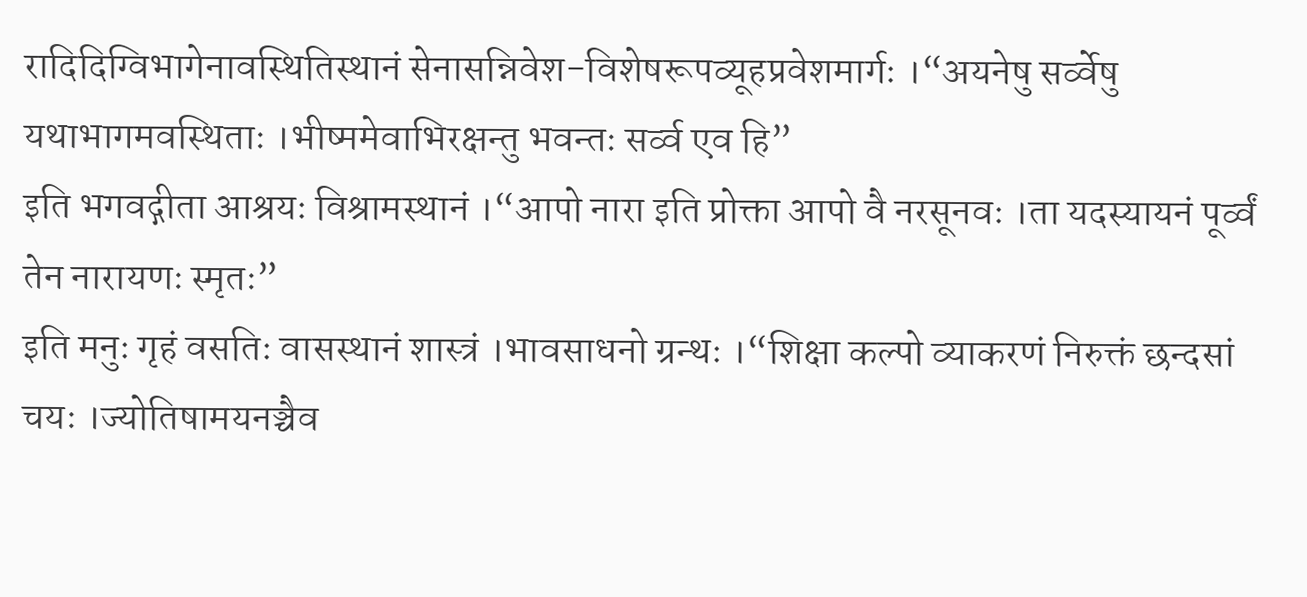रादिदिग्विभागेनावस्थितिस्थानं सेनासन्निवेश-विशेषरूपव्यूहप्रवेशमार्गः ।“अयनेषु सर्व्वेषु यथाभागमवस्थिताः ।भीष्ममेवाभिरक्षन्तु भवन्तः सर्व्व एव हि”
इति भगवद्गीता आश्रयः विश्रामस्थानं ।“आपो नारा इति प्रोक्ता आपो वै नरसूनवः ।ता यदस्यायनं पूर्व्वं तेन नारायणः स्मृतः”
इति मनुः गृहं वसतिः वासस्थानं शास्त्रं ।भावसाधनो ग्रन्थः ।“शिक्षा कल्पो व्याकरणं निरुक्तं छन्दसां चयः ।ज्योतिषामयनञ्चैव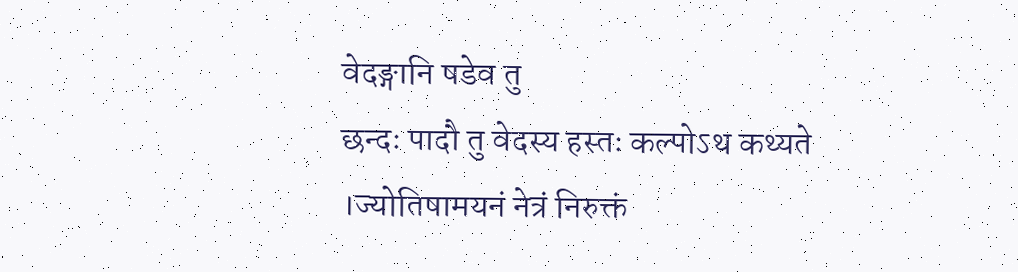वेदङ्गानि षडेव तु
छन्दः पादौ तु वेदस्य हस्तः कल्पोऽथ कथ्यते ।ज्योतिषामयनं नेत्रं निरुक्तं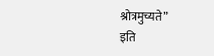श्रोत्रमुच्यते”
इति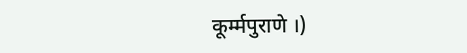कूर्म्मपुराणे ।)